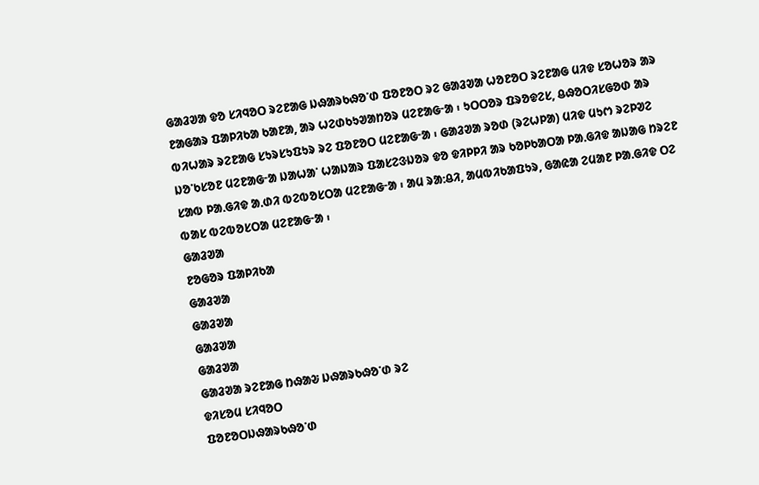ᱜᱟᱲᱣᱟ ᱫᱚ ᱥᱤᱧᱚᱛ ᱨᱮᱱᱟᱜ ᱡᱷᱟᱨᱠᱷᱚᱸᱰ ᱯᱚᱱᱚᱛ ᱨᱮ ᱜᱟᱲᱣᱟ ᱦᱚᱱᱚᱛ ᱨᱮᱱᱟᱜ ᱢᱤᱫ ᱥᱚᱦᱚᱨ ᱟᱨ ᱱᱟᱜᱟᱨ ᱯᱟᱞᱤᱠᱟ ᱠᱟᱱᱟ, ᱟᱨ ᱦᱮᱰᱠᱩᱣᱟᱴᱚᱨ ᱢᱮᱱᱟᱜᱼᱟ ᱾ ᱩᱛᱛᱚᱨ ᱯᱨᱚᱫᱮᱥ, ᱪᱷᱚᱛᱤᱥᱜᱚᱰ ᱟᱨ ᱵᱤᱦᱟᱨ ᱨᱮᱱᱟᱜ ᱥᱩᱨᱥᱩᱯᱩᱨ ᱨᱮ ᱯᱚᱱᱚᱛ ᱢᱮᱱᱟᱜᱼᱟ ᱾ ᱜᱟᱲᱣᱟ ᱨᱚᱰ (ᱨᱮᱦᱞᱟ) ᱢᱤᱫ ᱢᱩᱬ ᱨᱮᱞᱣᱮ ᱡᱚᱸᱠᱥᱚᱱ ᱢᱮᱱᱟᱜᱼᱟ ᱡᱟᱦᱟᱸ ᱦᱟᱡᱟᱨ ᱯᱟᱥᱮᱝᱡᱚᱨ ᱫᱚ ᱫᱤᱞᱞᱤ ᱟᱨ ᱠᱚᱞᱠᱟᱛᱟ ᱞᱟᱹᱜᱤᱫ ᱟᱡᱟᱜ ᱴᱨᱮᱱ ᱥᱟᱵ ᱞᱟᱹᱜᱤᱫ ᱟᱹᱰᱤ ᱵᱮᱵᱚᱥᱛᱟ ᱢᱮᱱᱟᱜᱼᱟ ᱾ ᱟᱢ ᱨᱟᱺᱪᱤ, ᱟᱢᱵᱤᱠᱟᱯᱩᱨ, ᱜᱟᱭᱟ ᱮᱢᱟᱱ ᱞᱟᱹᱜᱤᱫ ᱛᱮ ᱵᱟᱥ ᱵᱮᱵᱚᱥᱛᱟ ᱢᱮᱱᱟᱜᱼᱟ ᱾
ᱜᱟᱲᱣᱟ
ᱱᱚᱜᱚᱨ ᱯᱟᱞᱤᱠᱟ
ᱜᱟᱲᱣᱟ
ᱜᱟᱲᱣᱟ
ᱜᱟᱲᱣᱟ
ᱜᱟᱲᱣᱟ
ᱜᱟᱲᱣᱟ ᱨᱮᱱᱟᱜ ᱴᱷᱟᱶ ᱡᱷᱟᱨᱠᱷᱚᱸᱰ ᱨᱮ
ᱫᱤᱥᱚᱢ ᱥᱤᱧᱚᱛ
ᱯᱚᱱᱚᱛᱡᱷᱟᱨᱠᱷᱚᱸᱰ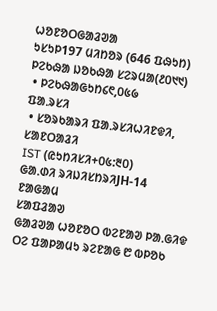ᱦᱚᱱᱚᱛᱜᱟᱲᱣᱟ
ᱩᱥᱩᱞ197 ᱢᱤᱴᱚᱨ (646 ᱯᱷᱩᱴ)
ᱞᱮᱠᱷᱟ ᱡᱚᱠᱷᱟ ᱥᱮᱨᱢᱟ(᱒᱐᱑᱑)
 • ᱞᱮᱠᱷᱟᱜᱩᱴ᱔᱖,᱐᱕᱙
ᱯᱟᱹᱨᱥᱤ
 • ᱥᱚᱨᱠᱟᱨᱤ ᱯᱟᱹᱨᱥᱤᱦᱤᱱᱫᱤ, ᱥᱟᱱᱛᱟᱲᱤ
IST (ᱭᱩᱴᱤᱥᱤ+᱐᱕:᱓᱐)
ᱜᱟᱹᱰᱤ ᱨᱤᱡᱤᱥᱴᱨᱤJH-14
ᱱᱟᱜᱟᱢ
ᱥᱟᱯᱲᱟᱣ
ᱜᱟᱲᱣᱟ ᱦᱚᱱᱚᱛ ᱵᱮᱱᱟᱣ ᱞᱟᱹᱜᱤᱫ ᱛᱮ ᱯᱟᱞᱟᱢᱩ ᱨᱮᱱᱟᱜ ᱘ ᱵᱞᱚᱠ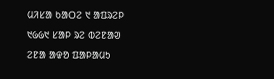ᱢᱤᱥᱟ ᱠᱟᱛᱮ ᱑ ᱟᱯᱨᱮᱞ ᱑᱙᱙᱑ ᱥᱟᱞ ᱨᱮ ᱵᱮᱱᱟᱣ ᱮᱱᱟ ᱟᱫᱚ ᱯᱟᱞᱟᱢᱩ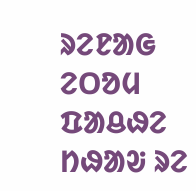ᱨᱮᱱᱟᱜ ᱮᱛᱚᱢ ᱯᱟᱪᱷᱮ ᱴᱷᱟᱶ ᱨᱮ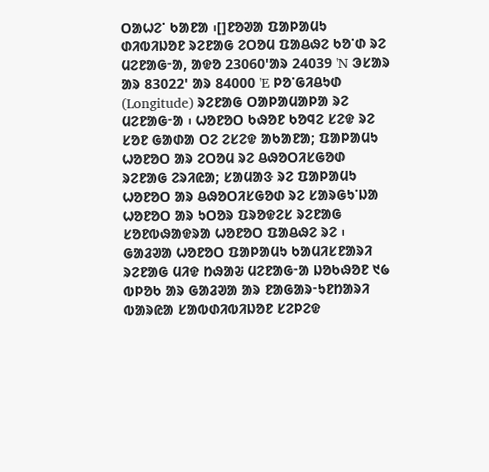ᱛᱟᱦᱮᱸ ᱠᱟᱱᱟ ᱾[]ᱱᱚᱣᱟ ᱯᱟᱞᱟᱢᱩ ᱰᱤᱵᱤᱡᱚᱱ ᱨᱮᱱᱟᱜ ᱮᱛᱚᱢ ᱯᱟᱪᱷᱮ ᱠᱚᱸᱰ ᱨᱮ ᱢᱮᱱᱟᱜᱼᱟ, ᱟᱫᱚ 23060'ᱟᱨ 24039 'N ᱳᱥᱟᱨ ᱟᱨ 83022' ᱟᱨ 84000 'E ᱞᱚᱸᱜᱤᱪᱩᱰ (Longitude) ᱨᱮᱱᱟᱜ ᱛᱟᱞᱟᱢᱟᱞᱟ ᱨᱮ ᱢᱮᱱᱟᱜᱼᱟ ᱾ ᱦᱚᱱᱚᱛ ᱠᱷᱚᱱ ᱠᱚᱧᱮ ᱥᱮᱫ ᱨᱮ ᱥᱚᱱ ᱜᱟᱰᱟ ᱛᱮ ᱮᱥᱮᱫ ᱟᱠᱟᱱᱟ; ᱯᱟᱞᱟᱢᱩ ᱦᱚᱱᱚᱛ ᱟᱨ ᱮᱛᱚᱢ ᱨᱮ ᱪᱷᱚᱛᱤᱥᱜᱚᱰ ᱨᱮᱱᱟᱜ ᱮᱨᱤᱭᱟ; ᱥᱟᱢᱟᱝ ᱨᱮ ᱯᱟᱞᱟᱢᱩ ᱦᱚᱱᱚᱛ ᱟᱨ ᱪᱷᱚᱛᱤᱥᱜᱚᱰ ᱨᱮ ᱥᱟᱨᱜᱩᱸᱡᱟ ᱦᱚᱱᱚᱛ ᱟᱨ ᱩᱛᱚᱨ ᱯᱨᱚᱫᱮᱥ ᱨᱮᱱᱟᱜ ᱥᱚᱱᱵᱷᱟᱫᱨᱟ ᱦᱚᱱᱚᱛ ᱯᱟᱪᱷᱮ ᱨᱮ ᱾ ᱜᱟᱲᱣᱟ ᱦᱚᱱᱚᱛ ᱯᱟᱞᱟᱢᱩ ᱠᱟᱢᱤᱥᱱᱟᱨᱤ ᱨᱮᱱᱟᱜ ᱢᱤᱫ ᱴᱷᱟᱶ ᱢᱮᱱᱟᱜᱼᱟ ᱡᱚᱠᱷᱚᱱ ᱑᱙ ᱵᱞᱚᱠ ᱟᱨ ᱜᱟᱲᱣᱟ ᱟᱨ ᱱᱟᱜᱟᱨᱼᱩᱱᱴᱟᱨᱤ ᱵᱟᱨᱭᱟ ᱥᱟᱵᱰᱤᱵᱤᱡᱚᱱ ᱥᱮᱞᱮᱫ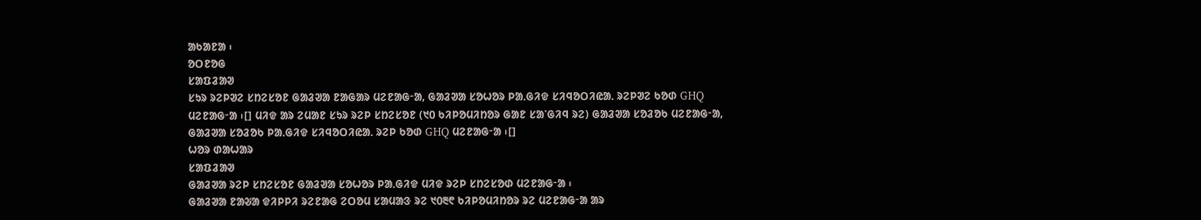ᱟᱠᱟᱱᱟ ᱾
ᱚᱛᱱᱚᱜ
ᱥᱟᱯᱲᱟᱣ
ᱥᱩᱨ ᱨᱮᱞᱣᱮ ᱥᱴᱮᱥᱚᱱ ᱜᱟᱲᱣᱟ ᱱᱟᱜᱟᱨ ᱢᱮᱱᱟᱜᱼᱟ, ᱜᱟᱲᱣᱟ ᱥᱚᱦᱚᱨ ᱞᱟᱹᱜᱤᱫ ᱥᱤᱧᱚᱛᱤᱭᱟᱹ ᱨᱮᱞᱣᱮ ᱠᱚᱰ GHQ ᱢᱮᱱᱟᱜᱼᱟ ᱾[] ᱢᱤᱫ ᱟᱨ ᱮᱢᱟᱱ ᱥᱩᱨ ᱨᱮᱞ ᱥᱴᱮᱥᱚᱱ (᱑᱐ ᱠᱤᱞᱚᱢᱤᱴᱚᱨ ᱜᱟᱱ ᱥᱟᱸᱜᱤᱧ ᱨᱮ) ᱜᱟᱲᱣᱟ ᱥᱚᱲᱚᱠ ᱢᱮᱱᱟᱜᱼᱟ, ᱜᱟᱲᱣᱟ ᱥᱚᱲᱚᱠ ᱞᱟᱹᱜᱤᱫ ᱥᱤᱧᱚᱛᱤᱭᱟᱹ ᱨᱮᱞ ᱠᱚᱰ GHQ ᱢᱮᱱᱟᱜᱼᱟ ᱾[]
ᱦᱚᱨ ᱰᱟᱦᱟᱨ
ᱥᱟᱯᱲᱟᱣ
ᱜᱟᱲᱣᱟ ᱨᱮᱞ ᱥᱴᱮᱥᱚᱱ ᱜᱟᱲᱣᱟ ᱥᱚᱦᱚᱨ ᱞᱟᱹᱜᱤᱫ ᱢᱤᱫ ᱨᱮᱞ ᱥᱴᱮᱥᱚᱰ ᱢᱮᱱᱟᱜᱼᱟ ᱾
ᱜᱟᱲᱣᱟ ᱱᱟᱶᱟ ᱫᱤᱞᱞᱤ ᱨᱮᱱᱟᱜ ᱮᱛᱚᱢ ᱥᱟᱢᱟᱝ ᱨᱮ ᱑᱐᱓᱖ ᱠᱤᱞᱚᱢᱤᱴᱚᱨ ᱨᱮ ᱢᱮᱱᱟᱜᱼᱟ ᱟᱨ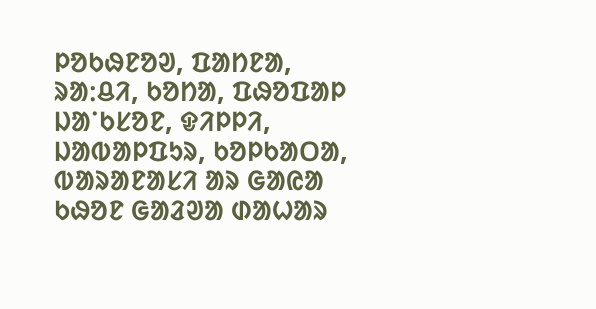ᱞᱚᱠᱷᱱᱚᱣ, ᱯᱟᱴᱱᱟ, ᱨᱟᱺᱪᱤ, ᱠᱚᱴᱟ, ᱯᱷᱚᱯᱟᱞ ᱡᱟᱸᱠᱥᱚᱱ, ᱫᱤᱞᱞᱤ, ᱡᱟᱵᱟᱞᱯᱩᱨ, ᱠᱚᱞᱠᱟᱛᱟ, ᱵᱟᱨᱟᱱᱟᱥᱤ ᱟᱨ ᱜᱟᱭᱟ ᱠᱷᱚᱱ ᱜᱟᱲᱣᱟ ᱰᱟᱦᱟᱨ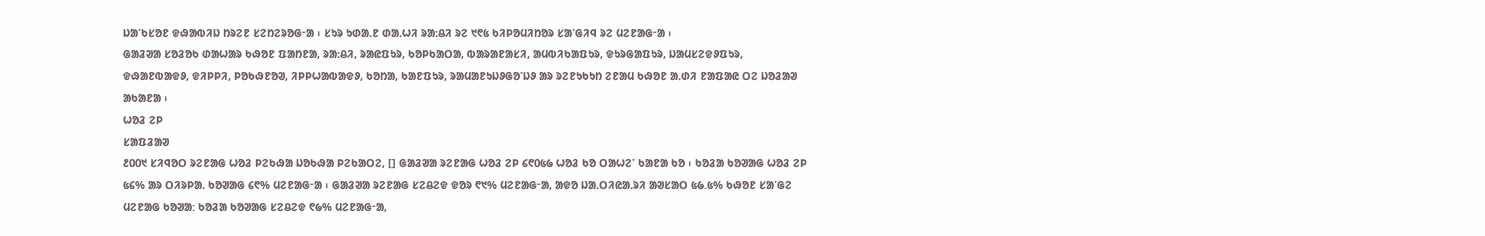ᱡᱟᱸᱠᱥᱚᱱ ᱫᱷᱟᱵᱤᱡ ᱴᱨᱮᱱ ᱥᱮᱴᱮᱨᱚᱜᱼᱟ ᱾ ᱥᱩᱨ ᱩᱰᱟᱹᱱ ᱰᱟᱹᱦᱤ ᱨᱟᱺᱪᱤ ᱨᱮ ᱑᱖᱕ ᱠᱤᱞᱚᱢᱤᱴᱚᱨ ᱥᱟᱸᱜᱤᱧ ᱨᱮ ᱢᱮᱱᱟᱜᱼᱟ ᱾
ᱜᱟᱲᱣᱟ ᱥᱚᱲᱚᱠ ᱰᱟᱦᱟᱨ ᱠᱷᱚᱱ ᱯᱟᱴᱱᱟ, ᱨᱟᱺᱪᱤ, ᱨᱟᱭᱯᱩᱨ, ᱠᱚᱞᱠᱟᱛᱟ, ᱵᱟᱨᱟᱱᱟᱥᱤ, ᱟᱢᱵᱤᱠᱟᱯᱩᱨ, ᱫᱩᱨᱜᱟᱯᱩᱨ, ᱡᱟᱢᱥᱮᱫᱽᱯᱩᱨ, ᱫᱷᱟᱱᱵᱟᱫᱽ, ᱫᱤᱞᱞᱤ, ᱞᱚᱠᱷᱱᱚᱣ, ᱤᱞᱞᱦᱟᱵᱟᱫᱽ, ᱠᱚᱴᱟ, ᱠᱟᱱᱯᱩᱨ, ᱨᱟᱢᱟᱱᱩᱡᱽᱜᱚᱸᱡᱽ ᱟᱨ ᱨᱮᱱᱩᱠᱩᱴ ᱮᱱᱟᱢ ᱠᱷᱚᱱ ᱟᱹᱰᱤ ᱱᱟᱯᱟᱭ ᱛᱮ ᱡᱚᱲᱟᱣ ᱟᱠᱟᱱᱟ ᱾
ᱦᱚᱲ ᱮᱞ
ᱥᱟᱯᱲᱟᱣ
᱒᱐᱐᱑ ᱥᱤᱧᱚᱛ ᱨᱮᱱᱟᱜ ᱦᱚᱲ ᱞᱮᱠᱷᱟ ᱡᱚᱠᱷᱟ ᱞᱮᱠᱟᱛᱮ, [] ᱜᱟᱲᱣᱟ ᱨᱮᱱᱟᱜ ᱦᱚᱲ ᱮᱞ ᱔᱖᱐᱕᱙ ᱦᱚᱲ ᱠᱚ ᱛᱟᱦᱮᱸ ᱠᱟᱱᱟ ᱠᱚ ᱾ ᱠᱚᱲᱟ ᱠᱚᱣᱟᱜ ᱦᱚᱲ ᱮᱞ ᱕᱔% ᱟᱨ ᱛᱤᱨᱞᱟᱹ ᱠᱚᱣᱟᱜ ᱔᱖% ᱢᱮᱱᱟᱜᱼᱟ ᱾ ᱜᱟᱲᱣᱟ ᱨᱮᱱᱟᱜ ᱥᱮᱪᱮᱫ ᱫᱚᱨ ᱖᱑% ᱢᱮᱱᱟᱜᱼᱟ, ᱟᱫᱚ ᱡᱟᱹᱛᱤᱭᱟᱹᱨᱤ ᱟᱣᱥᱟᱛ ᱕᱙.᱕% ᱠᱷᱚᱱ ᱥᱟᱸᱜᱮ ᱢᱮᱱᱟᱜ ᱠᱚᱣᱟ: ᱠᱚᱲᱟ ᱠᱚᱣᱟᱜ ᱥᱮᱪᱮᱫ ᱖᱙% ᱢᱮᱱᱟᱜᱼᱟ,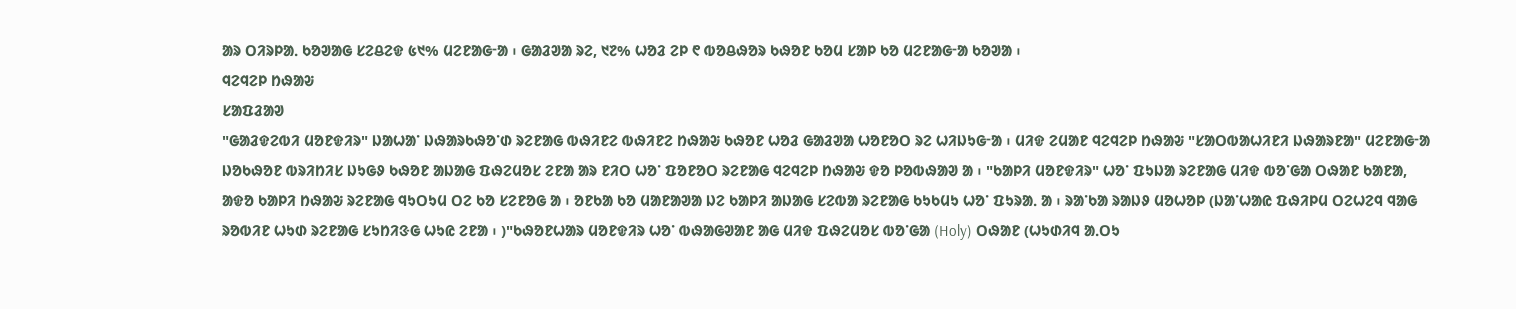ᱟᱨ ᱛᱤᱨᱞᱟᱹ ᱠᱚᱣᱟᱜ ᱥᱮᱪᱮᱫ ᱕᱑% ᱢᱮᱱᱟᱜᱼᱟ ᱾ ᱜᱟᱲᱣᱟ ᱨᱮ, ᱑᱗% ᱦᱚᱲ ᱮᱞ ᱖ ᱵᱚᱪᱷᱚᱨ ᱠᱷᱚᱱ ᱠᱚᱢ ᱥᱟᱞ ᱠᱚ ᱢᱮᱱᱟᱜᱼᱟ ᱠᱚᱣᱟ ᱾
ᱧᱮᱧᱮᱞ ᱴᱷᱟᱶ
ᱥᱟᱯᱲᱟᱣ
"ᱜᱟᱲᱫᱮᱵᱤ ᱢᱚᱱᱫᱤᱨ" ᱡᱟᱦᱟᱸ ᱡᱷᱟᱨᱠᱷᱚᱸᱰ ᱨᱮᱱᱟᱜ ᱵᱷᱤᱱᱮ ᱵᱷᱤᱱᱮ ᱴᱷᱟᱶ ᱠᱷᱚᱱ ᱦᱚᱲ ᱜᱟᱲᱣᱟ ᱦᱚᱱᱚᱛ ᱨᱮ ᱦᱤᱡᱩᱜᱼᱟ ᱾ ᱢᱤᱫ ᱮᱢᱟᱱ ᱧᱮᱧᱮᱞ ᱴᱷᱟᱶ "ᱥᱟᱛᱵᱟᱦᱤᱱᱤ ᱡᱷᱟᱨᱱᱟ" ᱢᱮᱱᱟᱜᱼᱟ ᱡᱚᱠᱷᱚᱱ ᱵᱨᱤᱴᱤᱥ ᱡᱩᱜᱽ ᱠᱷᱚᱱ ᱟᱡᱟᱜ ᱯᱷᱮᱢᱚᱥ ᱮᱱᱟ ᱟᱨ ᱱᱤᱛ ᱦᱚᱸ ᱯᱚᱱᱚᱛ ᱨᱮᱱᱟᱜ ᱧᱮᱧᱮᱞ ᱴᱷᱟᱶ ᱫᱚ ᱞᱚᱵᱷᱟᱣ ᱟ ᱾ "ᱠᱟᱞᱤ ᱢᱚᱱᱫᱤᱨ" ᱦᱚᱸ ᱯᱩᱡᱟ ᱨᱮᱱᱟᱜ ᱢᱤᱫ ᱵᱚᱸᱜᱟ ᱛᱷᱟᱱ ᱠᱟᱱᱟ, ᱟᱫᱚ ᱠᱟᱞᱤ ᱴᱷᱟᱶ ᱨᱮᱱᱟᱜ ᱧᱩᱛᱩᱢ ᱛᱮ ᱠᱚ ᱥᱮᱱᱚᱜ ᱟ ᱾ ᱚᱱᱠᱟ ᱠᱚ ᱢᱟᱱᱟᱣᱟ ᱡᱮ ᱠᱟᱞᱤ ᱟᱡᱟᱜ ᱥᱮᱵᱟ ᱨᱮᱱᱟᱜ ᱠᱩᱠᱢᱩ ᱦᱚᱸ ᱯᱩᱨᱟᱹ ᱟ ᱾ ᱨᱟᱸᱠᱟ ᱨᱟᱡᱽ ᱢᱚᱦᱚᱞ (ᱡᱟᱸᱦᱟᱭ ᱯᱷᱤᱞᱢ ᱛᱮᱦᱮᱧ ᱧᱟᱜ ᱨᱚᱵᱤᱱ ᱦᱩᱰ ᱨᱮᱱᱟᱜ ᱥᱩᱴᱤᱝᱜ ᱦᱩᱭ ᱮᱱᱟ ᱾ )"ᱠᱷᱚᱱᱦᱟᱨ ᱢᱚᱱᱫᱤᱨ ᱦᱚᱸ ᱵᱷᱟᱜᱣᱟᱱ ᱟᱜ ᱢᱤᱫ ᱯᱷᱮᱢᱚᱥ ᱵᱚᱸᱜᱟ (Holy) ᱛᱷᱟᱱ (ᱦᱩᱰᱤᱧ ᱟᱹᱛᱩ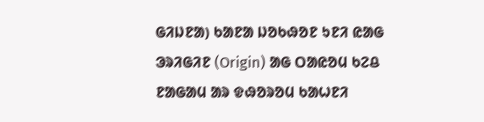ᱜᱤᱡᱱᱟ) ᱠᱟᱱᱟ ᱡᱚᱠᱷᱚᱱ ᱩᱱᱤ ᱭᱟᱜ ᱳᱨᱤᱜᱤᱱ (Origin) ᱟᱜ ᱛᱟᱭᱚᱢ ᱠᱮᱪ ᱱᱟᱜᱟᱢ ᱟᱨ ᱫᱷᱚᱨᱚᱢ ᱠᱟᱦᱱᱤ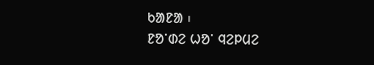ᱠᱟᱱᱟ ᱾
ᱱᱚᱸᱰᱮ ᱦᱚᱸ ᱧᱮᱞᱢᱮ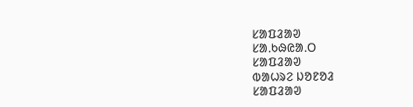ᱥᱟᱯᱲᱟᱣ
ᱥᱟᱹᱠᱷᱭᱟᱹᱛ
ᱥᱟᱯᱲᱟᱣ
ᱵᱟᱦᱨᱮ ᱡᱚᱱᱚᱲ
ᱥᱟᱯᱲᱟᱣ